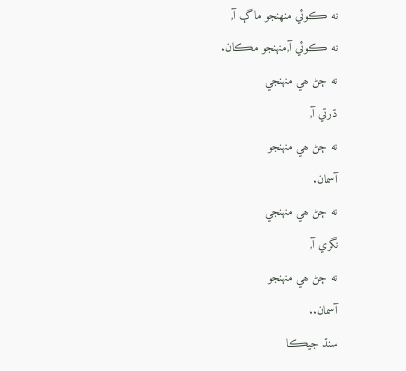نه ڪوئي منھنجو ماڳ آ,
نه ڪوئي آ,منهنجو مڪان.
نه ڄڻ ھي منهنجي
ڌرتي آ,
نه ڄڻ ھي منهنجو
آسمان.
نه ڄڻ ھي منهنجي
نگري آ,
نه ڄڻ ھي منهنجو
آسمان..
سنڌ جيڪا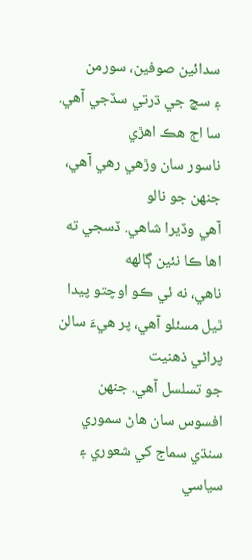سدائين صوفين، سورمن
۽ سچ جي ڌرتي سڏجي آهي. سا اڄ هڪ اهڙي
ناسور سان وڙهي رهي آهي، جنهن جو نالو
آهي وڏيرا شاھي. ڏسجي ته اھا ڪا نئين ڳالهه
ناهي، نه ئي ڪو اوچتو پيدا ٿيل مسئلو آهي، پر هيءَ سالن پراڻي ذهنيت
جو تسلسل آهي. جنهن افسوس سان ھاڻ سموري
سنڌي سماج کي شعوري ۽ سياسي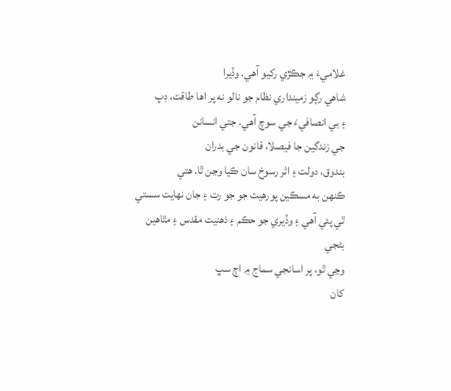غلاميءَ ۾ جڪڙي رکيو آهي. وڏيرا
شاھي رڳو زمينداري نظام جو نالو نه پر اها طاقت، ڊپ
۽ بي انصافيءَ جي سوچ آهي. جتي انسانن
جي زندگين جا فيصلا، قانون جي بدران
بندوق، دولت ۽ اثر رسوخ سان ڪيا وڃن ٿا. ھتي
ڪنهن به مسڪين پورهيت جو جو رت ۽ جان نھايت سستي ٿي پئي آهي ۽ وڏيري جو حڪم ۽ ذھنيت مقدس ۽ مٿاھين بڻجي
وڃي ٿو، پر اسانجي سماج ۾ اڄ سڀ
کان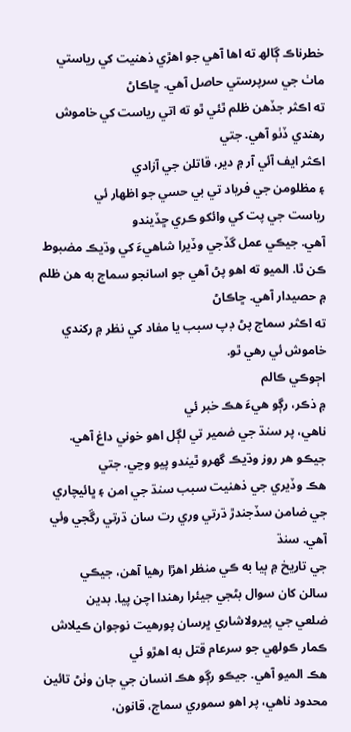خطرناڪ ڳالھ ته اها آهي جو اھڙي ذھنيت کي رياستي ماٺ جي سرپرستي حاصل آهي. ڇاڪاڻ
ته اڪثر جڏهن ظلم ٿئي ٿو ته اتي رياست کي خاموش رهندي ڏٺو آهي. جتي
اڪثر ايف آئي آر ۾ دير، قاتلن جي آزادي
۽ مظلومن جي فرياد تي بي حسي جو اظهار ئي
رياست جي پت کي وائکو ڪري ڇڏيندو
آهي. جيڪي عمل گڏجي وڏيرا شاھيءَ کي وڌيڪ مضبوط ڪن ٿا. الميو ته اھو پڻ آهي جو اسانجو سماج به هن ظلم ۾ حصيدار آهي. ڇاڪاڻ
ته اڪثر سماج پڻ ڊپ سبب يا مفاد کي نظر ۾ رکندي خاموش ئي رهي ٿو.
اڄوڪي ڪالم
۾ ذڪر، رڳو هيءَ هڪ خبر ئي
ناهي، پر سنڌ جي ضمير تي لڳل اهو خوني داغ آهي. جيڪو هر روز وڌيڪ گهرو ٿيندو پيو وڃي. جتي
ھڪ وڏيري جي ذھنيت سبب سنڌ جي امن ۽ ڀائيچاري
جي ضامن سڏجندڙ ڌرتي وري رت سان ڌرتي رڱجي وئي آهي. سنڌ
جي تاريخ ۾ ٻيا به ڪي منظر اهڙا رھيا آهن، جيڪي
سالن کان سوال بڻجي جيئرا رهندا اچن پيا. بدين
ضلعي جي پيرولاشاري ڀرسان پورهيت نوجوان ڪيلاش ڪمار ڪولهي جو سرعام قتل به اهڙو ئي
هڪ الميو آهي. جيڪو رڳو هڪ انسان جي جان وٺڻ تائين محدود ناهي، پر اهو سموري سماج، قانون،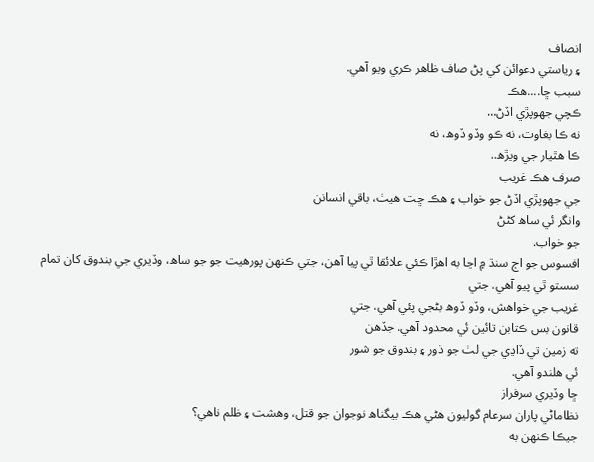انصاف
۽ رياستي دعوائن کي پڻ صاف ظاهر ڪري ويو آهي.
سبب ڇا....هڪ
ڪچي جھوپڙي اڏڻ…
نه ڪا بغاوت، نه ڪو وڏو ڏوھ، نه
ڪا هٿيار جي ويڙھ..
صرف هڪ غريب
جي جھوپڙي اڏڻ جو خواب ۽ ھڪ ڇت هيٺ، باقي انسانن
وانگر ئي ساھ کڻڻ
جو خواب.
افسوس جو اڄ سنڌ ۾ اڃا به اهڙا ڪئي علائقا ٿي پيا آهن، جتي ڪنهن پورھيت جو جو ساھ، وڏيري جي بندوق کان تمام سستو ٿي پيو آهي. جتي
غريب جي خواهش، وڏو ڏوھ بڻجي پئي آهي. جتي
قانون بس ڪتابن تائين ئي محدود آهي. جڏهن
ته زمين تي ڏاڍي جي لٺ جو ذور ۽ بندوق جو شور
ئي ھلندو آهي.
ڇا وڏيري سرفراز
نظاماڻي پاران سرعام گوليون هڻي هڪ بيگناھ نوجوان جو قتل، وھشت ۽ ظلم ناهي؟
جيڪا ڪنهن به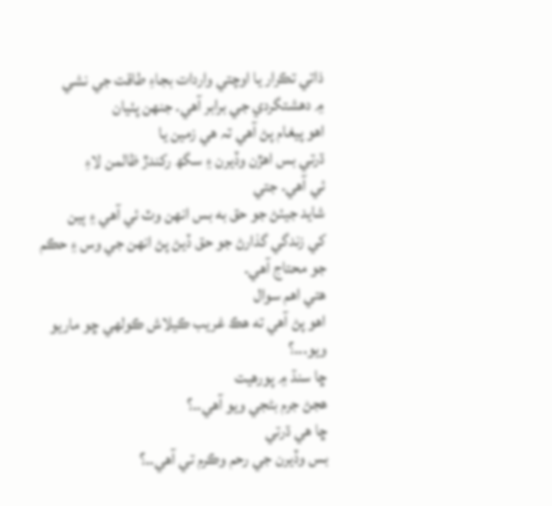ذاتي تڪرار يا اوچتي واردات بجاءِ طاقت جي نشي
۾ دھشتگردي جي برابر آهي. جنهن پٺيان
اھو پيغام پڻ آهي تہ هي زمين يا
ڌرتي بس اھڙن وڏيرن ۽ سگھ رکندڙ ظالمن لاءِ
ئي آهي. جتي
شايد جيئڻ جو حق به بس انھن وٽ ئي آهي ۽ ٻين
کي زندگي گذارڻ جو حق ڏيڻ پڻ انھن جي وس ۽ حڪم جو محتاج آهي.
ھتي اھم سوال
اھو پڻ آهي ته ھڪ غريب ڪيلاش ڪولهي ڇو ماريو ويو...؟
ڇا سنڌ ۾ پورهيت
هجڻ جرم بڻجي ويو آهي..؟
ڇا هي ڌرتي
بس وڏيرن جي رحم وڪرم تي آهي..؟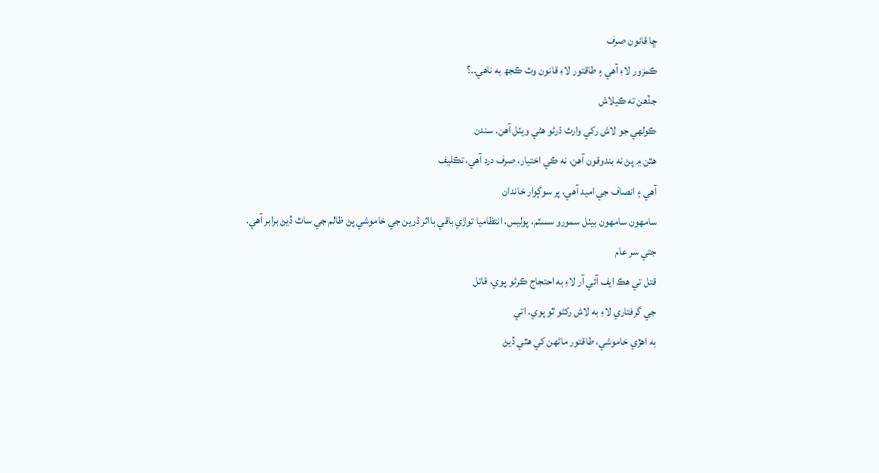ڇا قانون صرف
ڪمزور لاءِ آهي ۽ طاقتور لاءِ قانون وٽ ڪجھ به ناهي..؟
جڏهن ته ڪيلاش
ڪولهي جو لاش رکي وارث ڌرڻو هڻي ويٺل آهن. سندن
هٿن ۾ پڻ نه بندوقون آهن، نه ڪي اختيار، صرف درد آهي، تڪليف
آهي ۽ انصاف جي اميد آهي، پر سوڳوار خاندان
سامهون سامهون بيٺل سمورو سسٽم، پوليس، انتظاميا توڙي باقي بااثر ڌرين جي خاموشي پڻ ظالم جي ساٿ ڏيڻ برابر آهي.
جتي سر عام
قتل تي ھڪ ايف آئي آر لاءِ به احتجاج ڪرڻو پوي، قاتل
جي گرفتاري لاءِ به لاش رکڻو ٿو پوي. اتي
به اھڙي خاموشي، طاقتور ماڻهن کي ھٿي ڏيڻ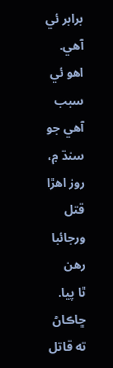برابر ئي آهي.
اهو ئي سبب
آهي جو سنڌ ۾، روز اھڙا قتل ورجائبا رهن
ٿا پيا. ڇاڪاڻ ته قاتل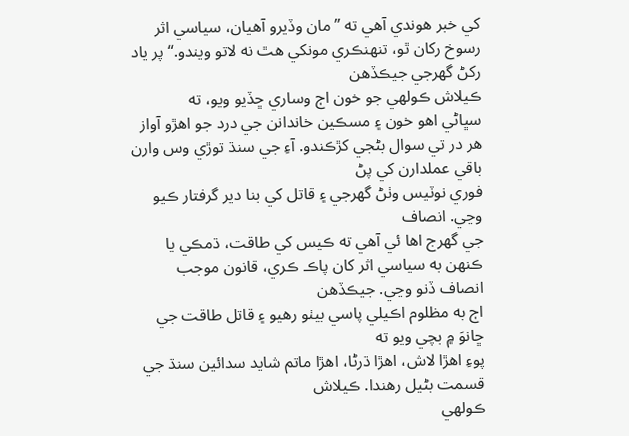کي خبر هوندي آهي ته ”مان وڏيرو آهيان، سياسي اثر رسوخ رکان ٿو، تنهنڪري مونکي هٿ نه لاتو ويندو.“ پر ياد رکڻ گهرجي جيڪڏهن
ڪيلاش ڪولهي جو خون اڄ وساري ڇڏيو ويو، ته
سڀاڻي اهو خون ۽ مسڪين خاندانن جي درد جو اھڙو آواز هر در تي سوال بڻجي کڙڪندو. آءِ جي سنڌ توڙي وس وارن باقي عملدارن کي پڻ
فوري نوٽيس وٺڻ گهرجي ۽ قاتل کي بنا دير گرفتار ڪيو وڃي. انصاف
جي گھرج اھا ئي آهي ته ڪيس کي طاقت، ڌمڪي يا ڪنهن به سياسي اثر کان پاڪ ڪري، قانون موجب انصاف ڏنو وڃي. جيڪڏهن
اڄ به مظلوم اڪيلي پاسي بيٺو رهيو ۽ قاتل طاقت جي ڇانوَ ۾ بچي ويو ته
پوءِ اهڙا لاش، اهڙا ڌرڻا، اهڙا ماتم شايد سدائين سنڌ جي قسمت بڻيل رهندا. ڪيلاش
ڪولهي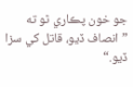جو خون پڪاري ٿو ته ”انصاف ڏيو، قاتل کي سزا ڏيو.“